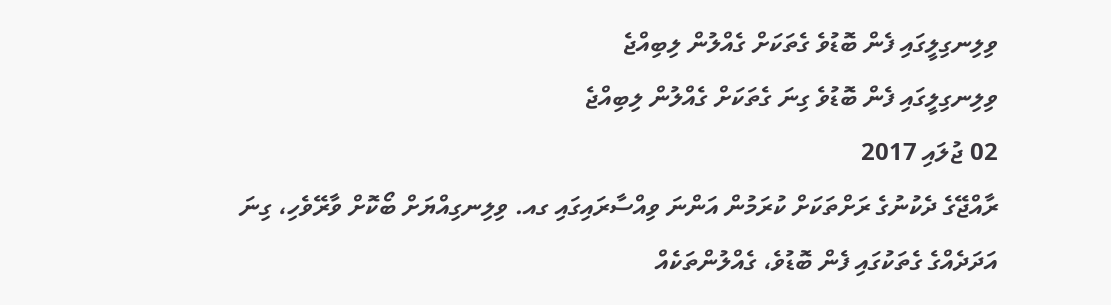ވިލިނގިލީގައި ފެން ބޮޑުވެ ގެތަކަށް ގެއްލުން ލިބިއްޖެ
ވިލިނގިލީގައި ފެން ބޮޑުވެ ގިނަ ގެތަކަށް ގެއްލުން ލިބިއްޖެ
02 ޖުލައި 2017
ރާއްޖޭގެ ދެކުނުގެ ރަށްތަކަށް ކުރަމުން އަންނަ ވިއްސާރައިގައި ގއ. ވިލިނގިއްޔަށް ބޯކޮށް ވާރޭވެހި، ގިނަ އަދަދެއްގެ ގެތަކުގައި ފެން ބޮޑުވެ، ގެއްލުންތަކެއް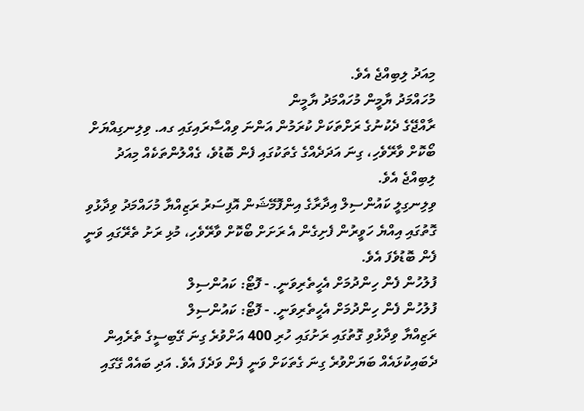މިއަދު ލިބިއްޖެ އެވެ.
މުހައްމަދު ޔާމީން މުހައްމަދު ޔާމީން
ރާއްޖޭގެ ދެކުނުގެ ރަށްތަކަށް ކުރަމުން އަންނަ ވިއްސާރައިގައި ގއ. ވިލިނގިއްޔަށް ބޯކޮށް ވާރޭވެހި، ގިނަ އަދަދެއްގެ ގެތަކުގައި ފެން ބޮޑުވެ، ގެއްލުންތަކެއް މިއަދު ލިބިއްޖެ އެވެ.
ވިލިނގިލީ ކައުންސިލް އިދާރާގެ އިންފޮމޭޝަން އޮފިސަރު ރަޒިއްޔާ މުހައްމަދު ވިދާޅުވި ގޮތުގައި އިއްޔެ ހަވީރުން ފެށިގެން އެ ރަށަށް ބޯކޮށް ވާރޭވެހި، މުޅި ރަށު ތެރޭގައި ވަނީ ފެން ބޮޑުވެފަ އެވެ.
ފުލުހުން ފެން ހިންދުމަށް އެހީތެރިވަނީ. - ފޮޓޯ: ކައުންސިލް
ފުލުހުން ފެން ހިންދުމަށް އެހީތެރިވަނީ. - ފޮޓޯ: ކައުންސިލް
ރަޒިއްޔާ ވިދާޅުވި ގޮތުގައި ރަށުގައި ހުރި 400 އަށްވުރެ ގިނަ ގޭބިސީގެ ތެރެއިން ދެބައިކުޅައެއް ބަޔަށްވުރެ ގިނަ ގެތަކަށް ވަނީ ފެން ވަދެފަ އެވެ. އަދި ބައެއް ގޭގައި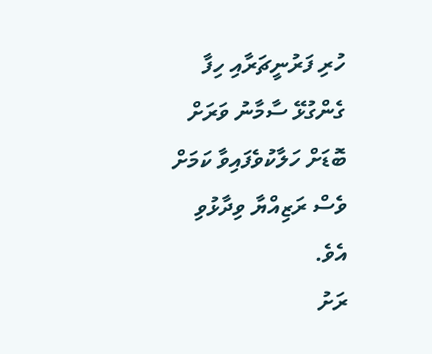ހުރި ފަރުނީޗަރާއި ހިފާ ގެންގުޅޭ ސާމާނު ވަރަށް ބޮޑަށް ހަލާކުވެފައިވާ ކަމަށް ވެސް ރަޒިއްޔާ ވިދާޅުވި އެވެ.
ރަށު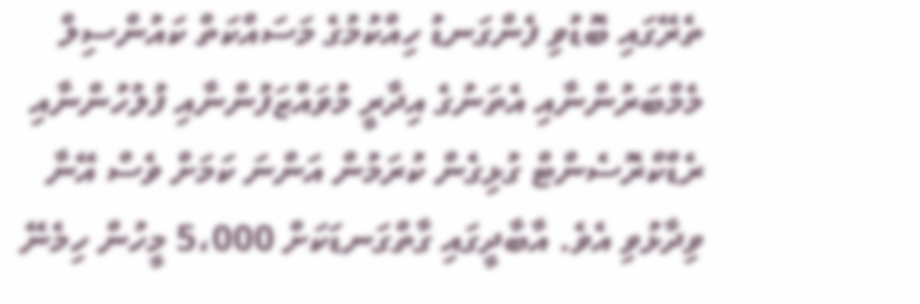ތެރޭގައި ބޮޑުވި ފެންގަނޑު ހިއްކުމުގެ މަސައްކަތް ކައުންސިލް މެމްބަރުންނާއި އެތަނުގެ އިދާރީ މުވައްޒަފުންނާއި ފުލުހުންނާއި ރެޑްކްރޮސެންޓް ގުޅިގެން ކުރަމުން އަންނަ ކަމަށް ވެސް އޭނާ ވިދާޅުވި އެވެ. އާބާދީގައި ގާތްގަނޑަކަށް 5،000 މީހުން ހިމެނޭ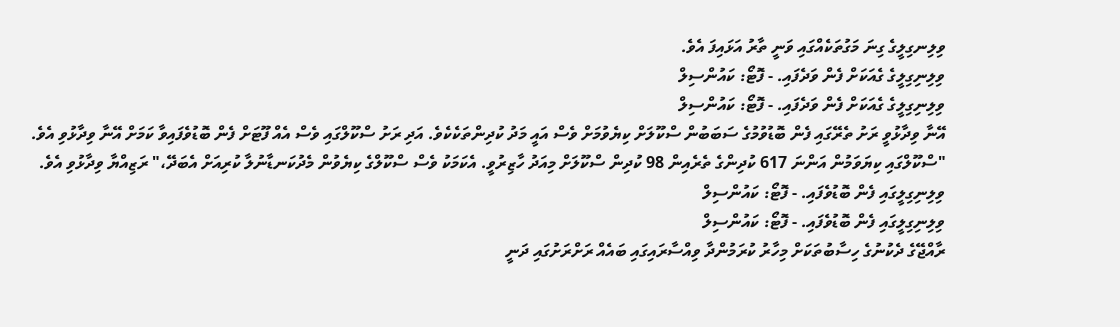ވިލިނގިލީގެ ގިނަ މަގުތަކެއްގައި ވަނީ ތާރު އަޅައިފަ އެވެ.
ވިލިނިގިލީގެ ގެއަކަށް ފެން ވަދެފައި. - ފޮޓޯ: ކައުންސިލް
ވިލިނިގިލީގެ ގެއަކަށް ފެން ވަދެފައި. - ފޮޓޯ: ކައުންސިލް
އޭނާ ވިދާޅުވީ ރަށު ތެރޭގައި ފެން ބޮޑުވުމުގެ ސަބަބުން ސްކޫލަށް ކިޔެވުމަށް ވެސް އައީ މަދު ކުދިންތަކެކެވެ. އަދި ރަށު ސްކޫލްގައި ވެސް އެއް ފޫޓަށް ފެން ބޮޑުވެފައިވާ ކަމަށް އޭނާ ވިދާޅުވި އެވެ.
"ސްކޫލްގައި ކިޔަވަމުން އަންނަ 617 ކުދިންގެ ތެރެއިން 98 ކުދިން ސްކޫލަށް މިއަދު ހާޒިރުވީ. އެކަމަކު ވެސް ސްކޫލްގެ ކިޔެވުން މެދުކަނޑާނުލާ ކުރިއަށް އެބަދޭ،" ރަޒިއްޔާ ވިދާޅުވި އެވެ.
ވިލިނިގިލީގައި ފެން ބޮޑުވެފައި. - ފޮޓޯ: ކައުންސިލް
ވިލިނިގިލީގައި ފެން ބޮޑުވެފައި. - ފޮޓޯ: ކައުންސިލް
ރާއްޖޭގެ ދެކުނުގެ ހިސާބުތަކަށް މިހާރު ކުރަމުންދާ ވިއްސާރައިގައި ބައެއް ރަށްރަށުގައި ދަނީ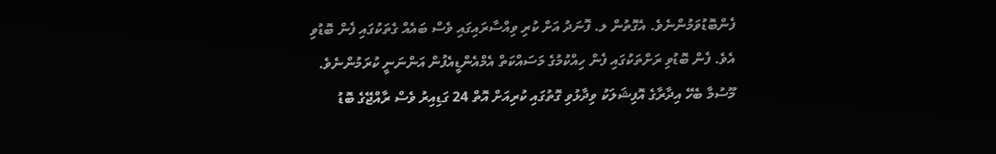ފެންބޮޑުވަމުންނެވެ. އެގޮތުން ލ. ފޮނަދު އަށް ކުރި ވިއްސާރައިގައި ވެސް ބައެއް ގެތަކުގައި ފެން ބޮޑުވި އެވެ. ފެން ބޮޑުވި ރަށްތަކުގައި ފެން ހިއްކުމުގެ މަސައްކަތް އެމްއެންޑީއެފުން އަންނަނީ ކުރަމުންނެވެ.
މޫސުމާ ބެހޭ އިދާރާގެ އޮފިޝަލަކު ވިދާޅުވި ގޮތުގައި ކުރިއަށް އޮތް 24 ގަޑިއިރު ވެސް ރާއްޖޭގެ ބޮޑު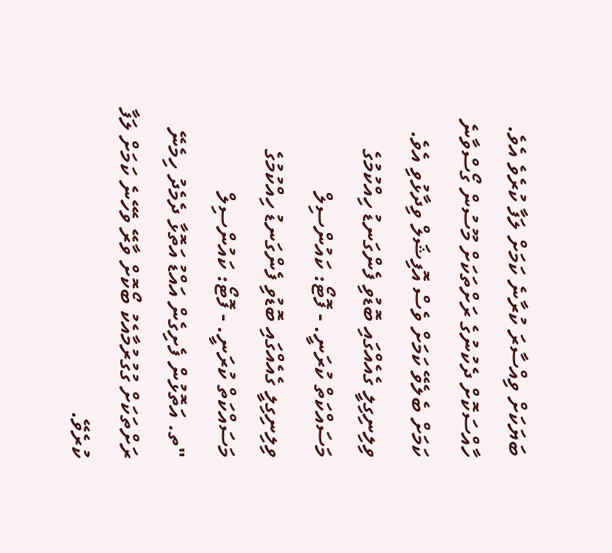ބަޔަކަށް ވިއްސާރަ ކުރާނެ ކަމަށް ލަފާ ކުރެވެ އެވެ. ހާއްސަކޮށް ދެކުނުގެ ރަށްތަކަށް މޫސުން ގޯސްވާނެ ކަމަށް ބެލެވޭ ކަމަށް ވެސް އޮފިޝަލް ވިދާޅުވި އެވެ.
ވިލިނިގިލީ ގެއެއްގައި ބޮޑުވި ފެންގަނޑު ހިއްކުމުގެ މަސައްކަތް ކުރަނީ. - ފޮޓޯ: ކައުންސިލް
ވިލިނިގިލީ ގެއެއްގައި ބޮޑުވި ފެންގަނޑު ހިއްކުމުގެ މަސައްކަތް ކުރަނީ. - ފޮޓޯ: ކައުންސިލް
"ތ. އަތޮޅުން ފެށިގެން އައްޑު އަތޮޅާ ދެމެދު ހިމެނޭ ރަށްތަކަށް ގުގުރުމާއެކު ބޯކޮށް ވާރޭ ވެހޭނެ ކަމަށް ލަފާ ކުރެވޭ.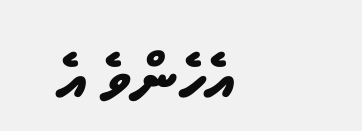އެހެންވެ އެ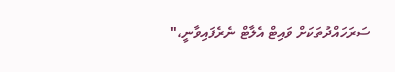ސަރަހައްދުތަކަށް ވައިޓް އެލާޓް ނެރެފައިވާނީ،"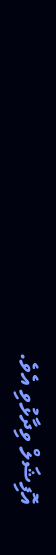އޮފިޝަލް ވިދާޅުވި އެވެ.